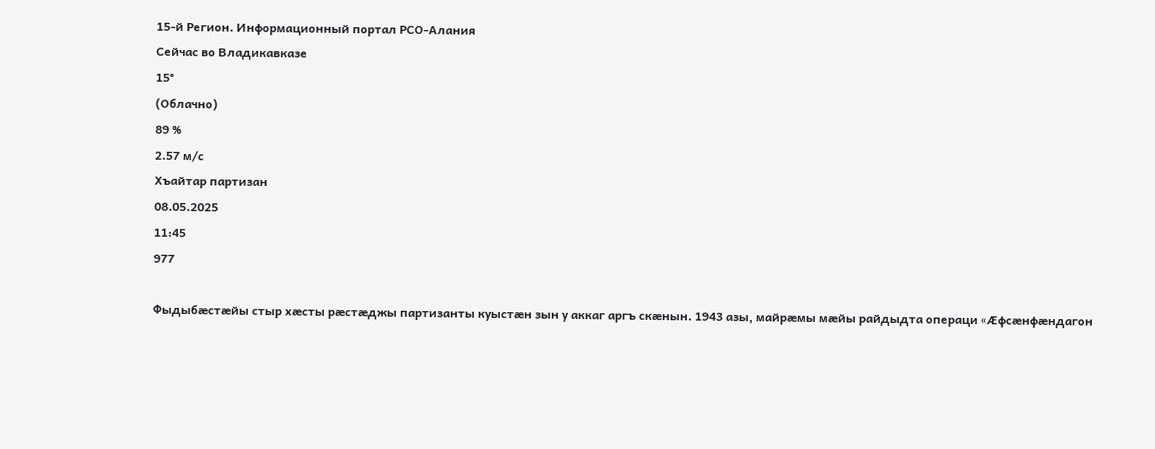15-й Регион. Информационный портал РСО-Алания
Сейчас во Владикавказе
15°
(Облачно)
89 %
2.57 м/с
Хъайтар партизан
08.05.2025
11:45
977

Фыдыбæстæйы стыр хæсты рæстæджы партизанты куыстæн зын у аккаг аргъ скæнын. 1943 азы, майрæмы мæйы райдыдта операци «Æфсæнфæндагон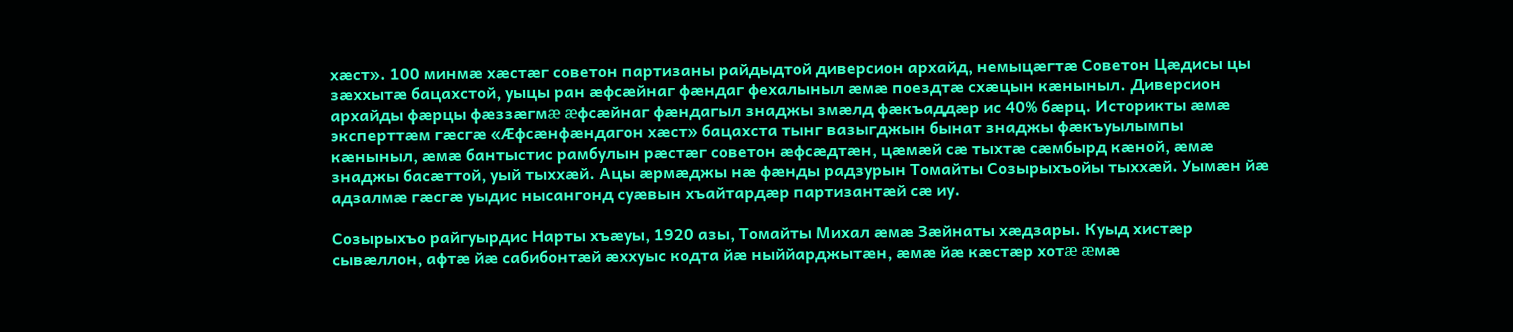хæст». 100 минмæ хæстæг советон партизаны райдыдтой диверсион архайд, немыцæгтæ Советон Цæдисы цы зæххытæ бацахстой, уыцы ран æфсæйнаг фæндаг фехалыныл æмæ поездтæ схæцын кæныныл. Диверсион архайды фæрцы фæззæгмæ æфсæйнаг фæндагыл знаджы змæлд фæкъаддæр ис 40% бæрц. Историкты æмæ эксперттæм гæсгæ «Æфсæнфæндагон хæст» бацахста тынг вазыгджын бынат знаджы фæкъуылымпы кæныныл, æмæ бантыстис рамбулын рæстæг советон æфсæдтæн, цæмæй сæ тыхтæ сæмбырд кæной, æмæ знаджы басæттой, уый тыххæй. Ацы æрмæджы нæ фæнды радзурын Томайты Созырыхъойы тыххæй. Уымæн йæ адзалмæ гæсгæ уыдис нысангонд суæвын хъайтардæр партизантæй сæ иу.

Созырыхъо райгуырдис Нарты хъæуы, 1920 азы, Томайты Михал æмæ Зæйнаты хæдзары. Куыд хистæр сывæллон, афтæ йæ сабибонтæй æххуыс кодта йæ ныййарджытæн, æмæ йæ кæстæр хотæ æмæ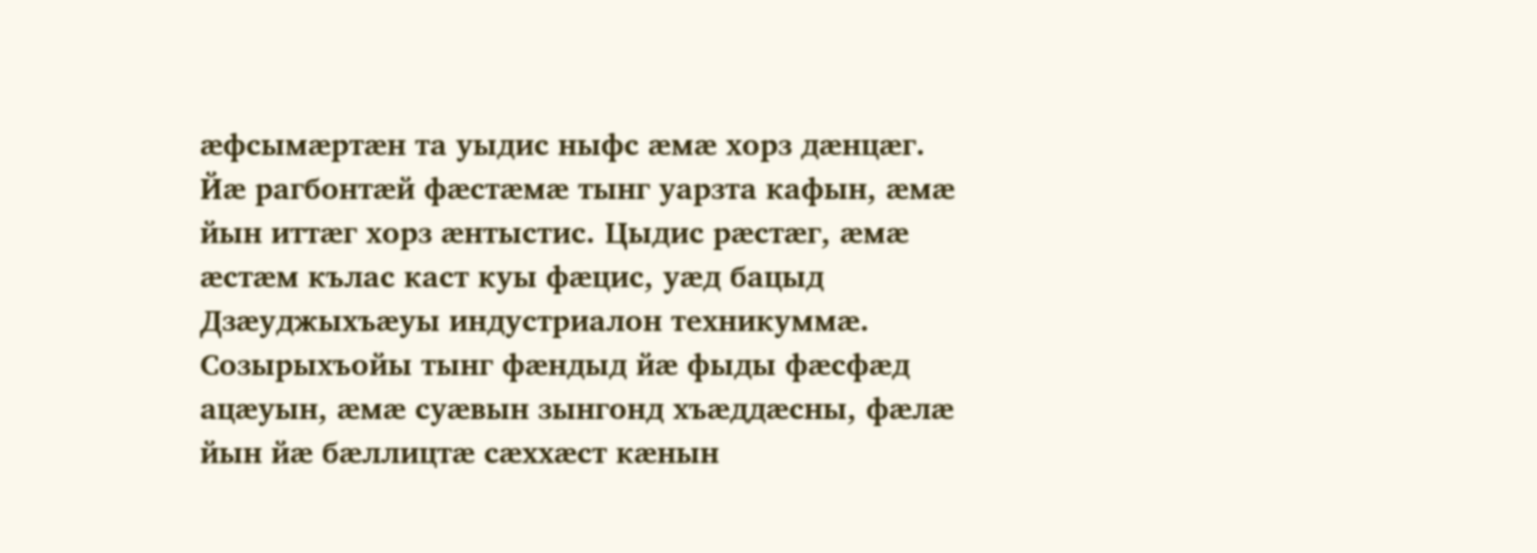æфсымæртæн та уыдис ныфс æмæ хорз дæнцæг. Йæ рагбонтæй фæстæмæ тынг уарзта кафын, æмæ йын иттæг хорз æнтыстис. Цыдис рæстæг, æмæ æстæм кълас каст куы фæцис, уæд бацыд Дзæуджыхъæуы индустриалон техникуммæ. Созырыхъойы тынг фæндыд йæ фыды фæсфæд ацæуын, æмæ суæвын зынгонд хъæддæсны, фæлæ йын йæ бæллицтæ сæххæст кæнын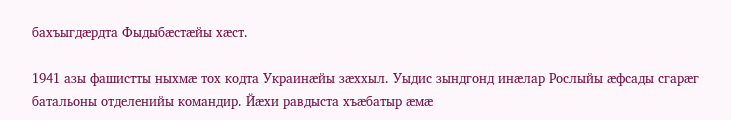бахъыгдæрдта Фыдыбæстæйы хæст.

1941 азы фашистты ныхмæ тох кодта Украинæйы зæххыл. Уыдис зындгонд инæлар Рослыйы æфсады сгарæг батальоны отделенийы командир. Йæхи равдыста хъæбатыр æмæ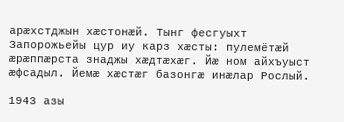арæхстджын хæстонæй. Тынг фесгуыхт Запорожьейы цур иу карз хæсты: пулемётæй æрæппæрста знаджы хæдтæхæг. Йæ ном айхъуыст æфсадыл. Йемæ хæстæг базонгæ инæлар Рослый.

1943 азы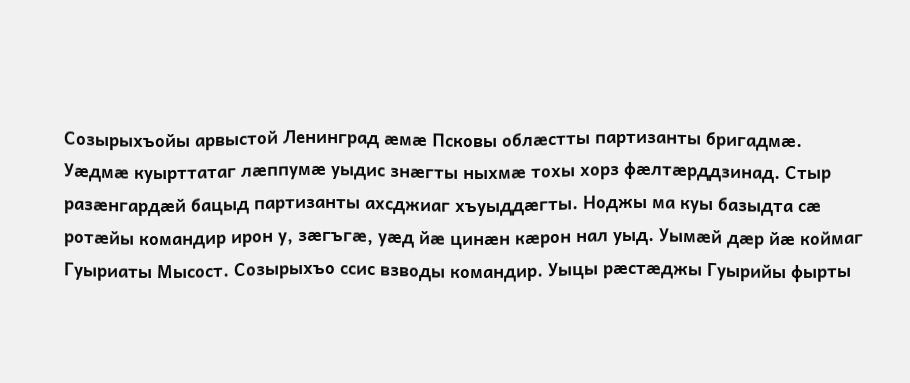Созырыхъойы арвыстой Ленинград æмæ Псковы облæстты партизанты бригадмæ. Уæдмæ куырттатаг лæппумæ уыдис знæгты ныхмæ тохы хорз фæлтæрддзинад. Стыр разæнгардæй бацыд партизанты ахсджиаг хъуыддæгты. Ноджы ма куы базыдта сæ ротæйы командир ирон у, зæгъгæ, уæд йæ цинæн кæрон нал уыд. Уымæй дæр йæ коймаг Гуыриаты Мысост. Созырыхъо ссис взводы командир. Уыцы рæстæджы Гуырийы фырты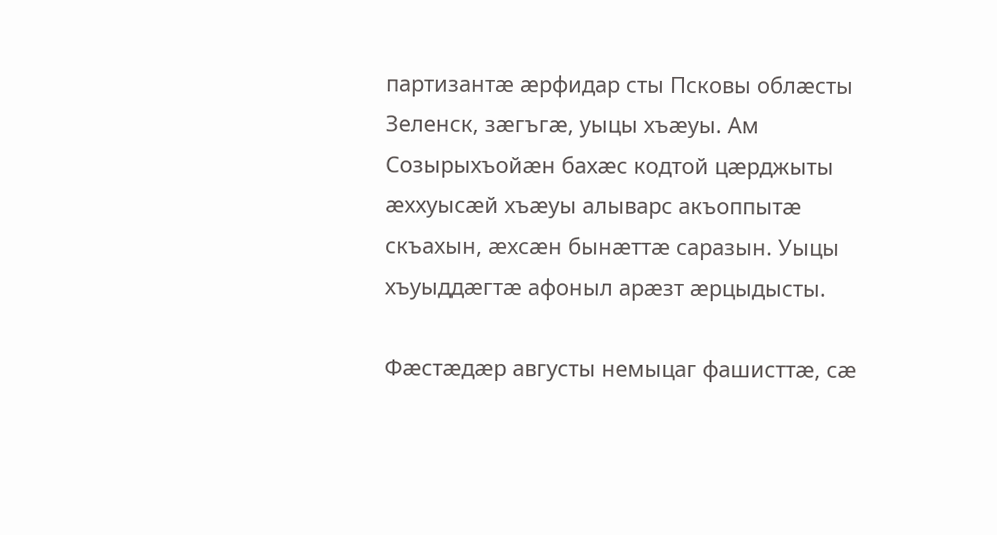партизантæ æрфидар сты Псковы облæсты Зеленск, зæгъгæ, уыцы хъæуы. Ам Созырыхъойæн бахæс кодтой цæрджыты æххуысæй хъæуы алыварс акъоппытæ скъахын, æхсæн бынæттæ саразын. Уыцы хъуыддæгтæ афоныл арæзт æрцыдысты.

Фæстæдæр августы немыцаг фашисттæ, сæ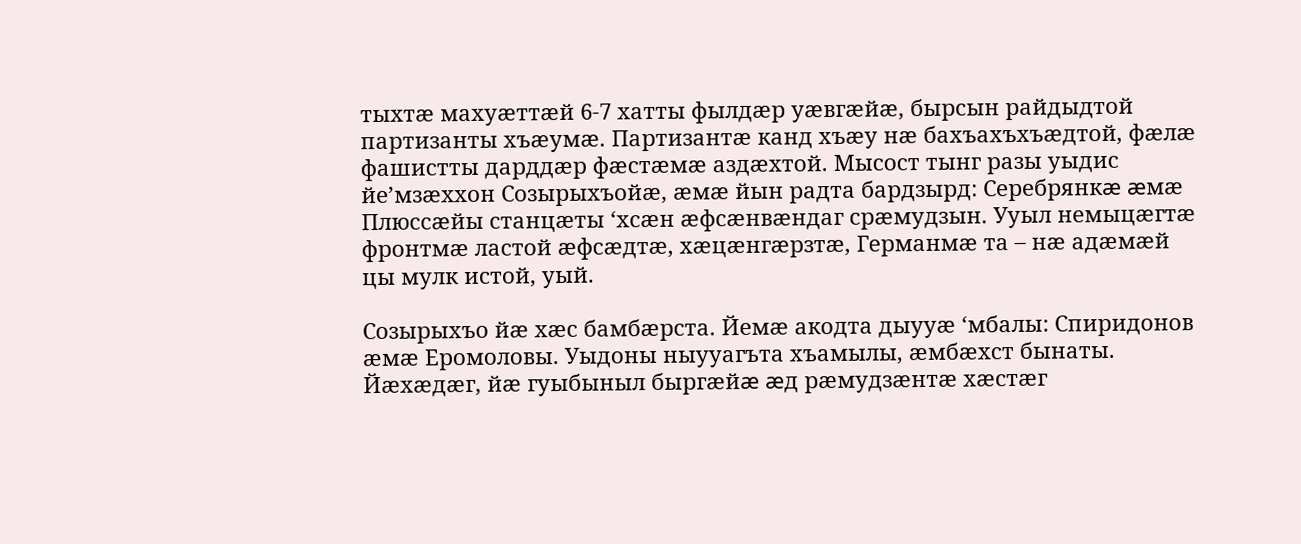тыхтæ махуæттæй 6-7 хатты фылдæр уæвгæйæ, бырсын райдыдтой партизанты хъæумæ. Партизантæ канд хъæу нæ бахъахъхъæдтой, фæлæ фашистты дарддæр фæстæмæ аздæхтой. Мысост тынг разы уыдис йе’мзæххон Созырыхъойæ, æмæ йын радта бардзырд: Серебрянкæ æмæ Плюссæйы станцæты ‘хсæн æфсæнвæндаг срæмудзын. Ууыл немыцæгтæ фронтмæ ластой æфсæдтæ, хæцæнгæрзтæ, Германмæ та – нæ адæмæй цы мулк истой, уый.

Созырыхъо йæ хæс бамбæрста. Йемæ акодта дыууæ ‘мбалы: Спиридонов æмæ Еромоловы. Уыдоны ныууагъта хъамылы, æмбæхст бынаты. Йæхæдæг, йæ гуыбыныл быргæйæ æд рæмудзæнтæ хæстæг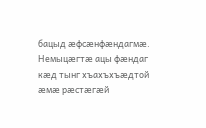бацыд æфсæнфæндагмæ. Немыцæгтæ ацы фæндаг кæд тынг хъахъхъæдтой æмæ рæстæгæй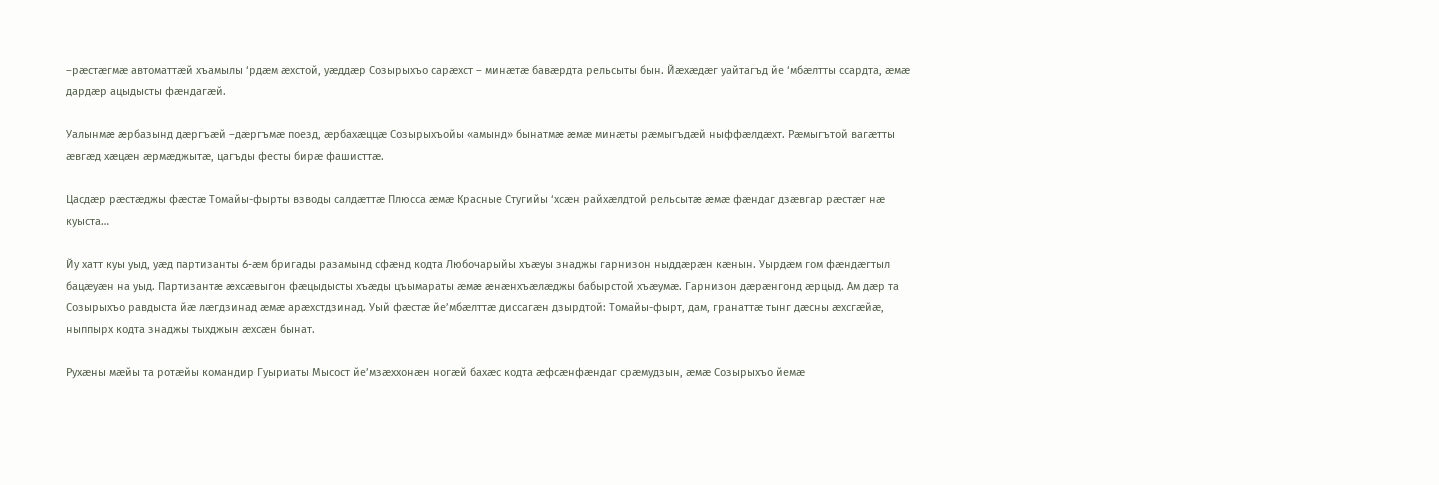–рæстæгмæ автоматтæй хъамылы ‘рдæм æхстой, уæддæр Созырыхъо сарæхст – минæтæ бавæрдта рельсыты бын. Йæхæдæг уайтагъд йе ‘мбæлтты ссардта, æмæ дардæр ацыдысты фæндагæй.

Уалынмæ æрбазынд дæргъæй –дæргъмæ поезд, æрбахæццæ Созырыхъойы «амынд» бынатмæ æмæ минæты рæмыгъдæй ныффæлдæхт. Рæмыгътой вагæтты æвгæд хæцæн æрмæджытæ, цагъды фесты бирæ фашисттæ.

Цасдæр рæстæджы фæстæ Томайы-фырты взводы салдæттæ Плюсса æмæ Красные Стугийы ‘хсæн райхæлдтой рельсытæ æмæ фæндаг дзæвгар рæстæг нæ куыста…

Йу хатт куы уыд, уæд партизанты 6-æм бригады разамынд сфæнд кодта Любочарыйы хъæуы знаджы гарнизон ныддæрæн кæнын. Уырдæм гом фæндæгтыл бацæуæн на уыд. Партизантæ æхсæвыгон фæцыдысты хъæды цъымараты æмæ æнæнхъæлæджы бабырстой хъæумæ. Гарнизон дæрæнгонд æрцыд. Ам дæр та Созырыхъо равдыста йæ лæгдзинад æмæ арæхстдзинад. Уый фæстæ йе’мбæлттæ диссагæн дзырдтой: Томайы-фырт, дам, гранаттæ тынг дæсны æхсгæйæ, ныппырх кодта знаджы тыхджын æхсæн бынат.

Рухæны мæйы та ротæйы командир Гуыриаты Мысост йе’мзæххонæн ногæй бахæс кодта æфсæнфæндаг срæмудзын, æмæ Созырыхъо йемæ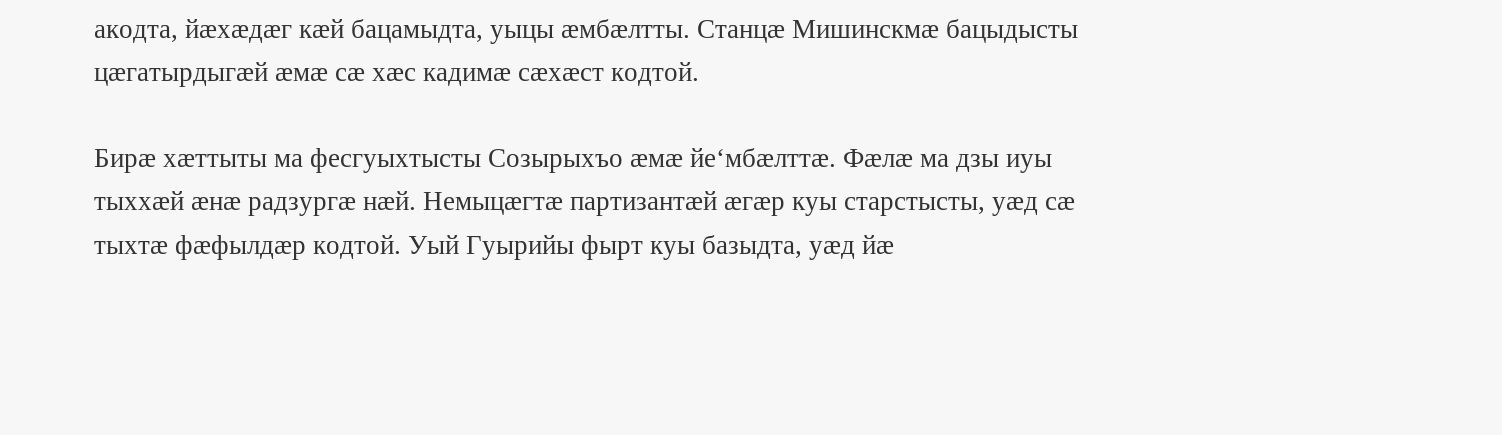акодта, йæхæдæг кæй бацамыдта, уыцы æмбæлтты. Станцæ Мишинскмæ бацыдысты цæгатырдыгæй æмæ сæ хæс кадимæ сæхæст кодтой.

Бирæ хæттыты ма фесгуыхтысты Созырыхъо æмæ йе‘мбæлттæ. Фæлæ ма дзы иуы тыххæй æнæ радзургæ нæй. Немыцæгтæ партизантæй æгæр куы старстысты, уæд сæ тыхтæ фæфылдæр кодтой. Уый Гуырийы фырт куы базыдта, уæд йæ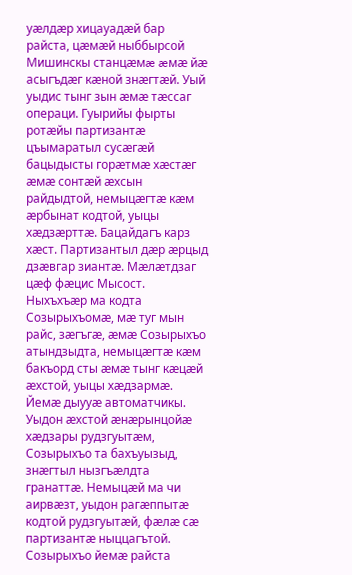уæлдæр хицауадæй бар райста, цæмæй ныббырсой Мишинскы станцæмæ æмæ йæ асыгъдæг кæной знæгтæй. Уый уыдис тынг зын æмæ тæссаг операци. Гуырийы фырты ротæйы партизантæ цъымаратыл сусæгæй бацыдысты горæтмæ хæстæг æмæ сонтæй æхсын райдыдтой, немыцæгтæ кæм æрбынат кодтой, уыцы хæдзæрттæ. Бацайдагъ карз хæст. Партизантыл дæр æрцыд дзæвгар зиантæ. Мæлæтдзаг цæф фæцис Мысост. Ныхъхъæр ма кодта Созырыхъомæ, мæ туг мын райс, зæгъгæ, æмæ Созырыхъо атындзыдта, немыцæгтæ кæм бакъорд сты æмæ тынг кæцæй æхстой, уыцы хæдзармæ. Йемæ дыууæ автоматчикы. Уыдон æхстой æнæрынцойæ хæдзары рудзгуытæм, Созырыхъо та бахъуызыд, знæгтыл нызгъæлдта гранаттæ. Немыцæй ма чи аирвæзт, уыдон рагæппытæ кодтой рудзгуытæй, фæлæ сæ партизантæ ныццагътой. Созырыхъо йемæ райста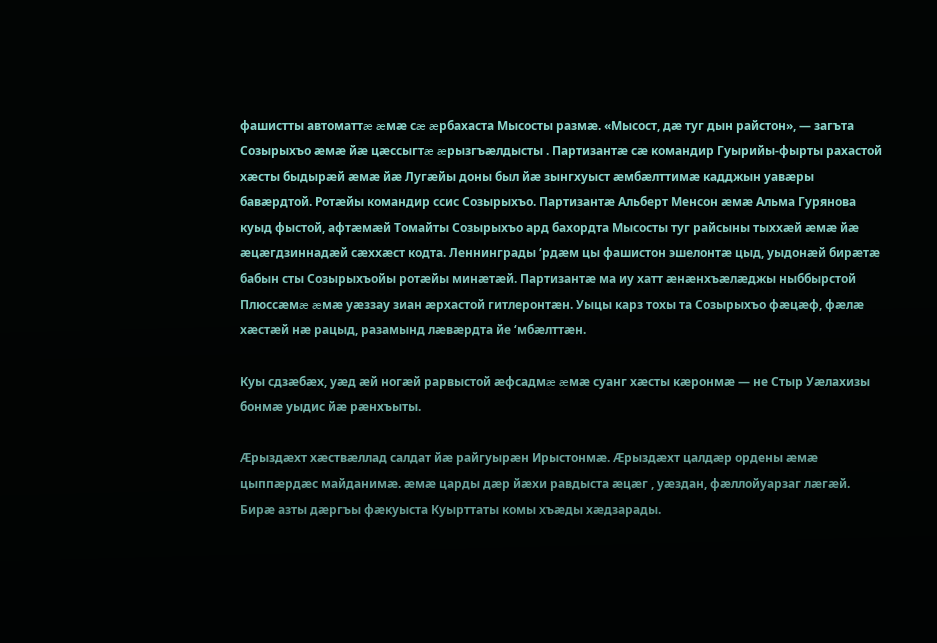фашистты автоматтæ æмæ сæ æрбахаста Мысосты размæ. «Мысост, дæ туг дын райстон», — загъта Созырыхъо æмæ йæ цæссыгтæ æрызгъæлдысты . Партизантæ сæ командир Гуырийы-фырты рахастой хæсты быдырæй æмæ йæ Лугæйы доны был йæ зынгхуыст æмбæлттимæ кадджын уавæры бавæрдтой. Ротæйы командир ссис Созырыхъо. Партизантæ Альберт Менсон æмæ Альма Гурянова куыд фыстой, афтæмæй Томайты Созырыхъо ард бахордта Мысосты туг райсыны тыххæй æмæ йæ æцæгдзиннадæй сæххæст кодта. Леннинграды ‘рдæм цы фашистон эшелонтæ цыд, уыдонæй бирæтæ бабын сты Созырыхъойы ротæйы минæтæй. Партизантæ ма иу хатт æнæнхъæлæджы ныббырстой Плюссæмæ æмæ уæззау зиан æрхастой гитлеронтæн. Уыцы карз тохы та Созырыхъо фæцæф, фæлæ хæстæй нæ рацыд, разамынд лæвæрдта йе ‘мбæлттæн.

Куы сдзæбæх, уæд æй ногæй рарвыстой æфсадмæ æмæ суанг хæсты кæронмæ — не Стыр Уæлахизы бонмæ уыдис йæ рæнхъыты.

Æрыздæхт хæствæллад салдат йæ райгуырæн Ирыстонмæ. Æрыздæхт цалдæр ордены æмæ цыппæрдæс майданимæ. æмæ царды дæр йæхи равдыста æцæг , уæздан, фæллойуарзаг лæгæй. Бирæ азты дæргъы фæкуыста Куырттаты комы хъæды хæдзарады.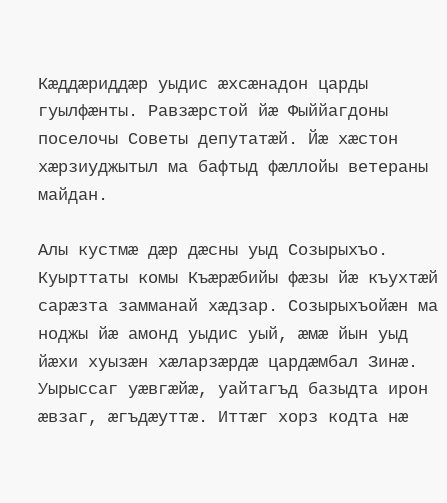Кæддæриддæр уыдис æхсæнадон царды гуылфæнты. Равзæрстой йæ Фыййагдоны поселочы Советы депутатæй. Йæ хæстон хæрзиуджытыл ма бафтыд фæллойы ветераны майдан.

Алы кустмæ дæр дæсны уыд Созырыхъо. Куырттаты комы Къæрæбийы фæзы йæ къухтæй сарæзта замманай хæдзар. Созырыхъойæн ма ноджы йæ амонд уыдис уый, æмæ йын уыд йæхи хуызæн хæларзæрдæ цардæмбал Зинæ. Уырыссаг уæвгæйæ, уайтагъд базыдта ирон æвзаг, æгъдæуттæ. Иттæг хорз кодта нæ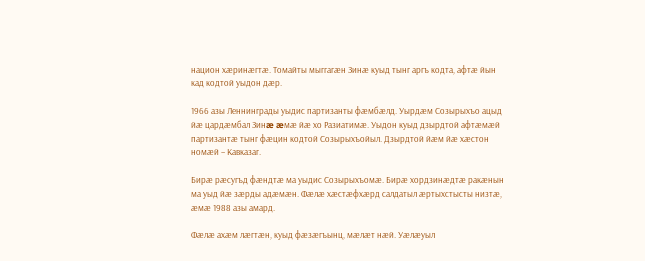национ хæринæгтæ. Томайты мыггагæн Зинæ куыд тынг аргъ кодта, афтæ йын кад кодтой уыдон дæр.

1966 азы Леннинграды уыдис партизанты фæмбæлд. Уырдæм Созырыхъо ацыд йæ цардæмбал Зинæ æмæ йæ хо Разиатимæ. Уыдон куыд дзырдтой афтæмæй партизантæ тынг фæцин кодтой Созырыхъойыл. Дзырдтой йæм йæ хæстон номæй – Кавказаг.

Бирæ рæсугъд фæндтæ ма уыдис Созырыхъомæ. Бирæ хордзинæдтæ ракæнын ма уыд йæ зæрды адæмæн. Фæлæ хæстæфхæрд салдатыл æртыхстысты низтæ, æмæ 1988 азы амард.

Фæлæ ахæм лæгтæн, куыд фæзæгъынц, мæлæт нæй. Уæлæуыл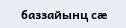баззайынц сæ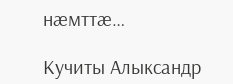нæмттæ…

Кучиты Алыксандр